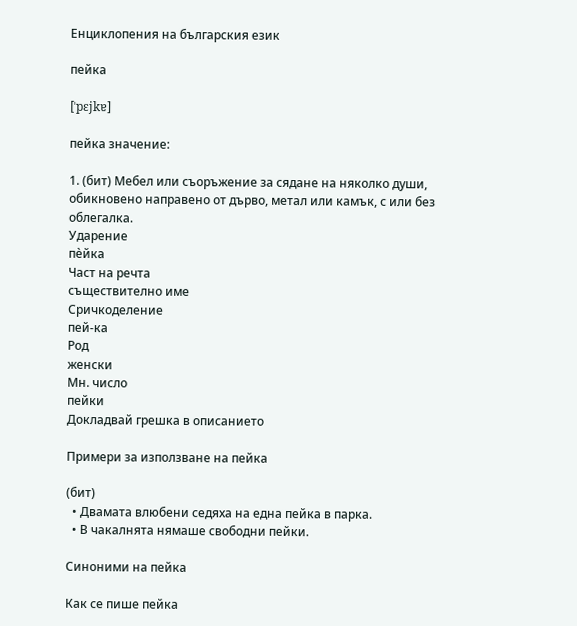Енциклопения на българския език

пейка

[ˈpɛjkɐ]

пейка значение:

1. (бит) Мебел или съоръжение за сядане на няколко души, обикновено направено от дърво, метал или камък, с или без облегалка.
Ударение
пѐйка
Част на речта
съществително име
Сричкоделение
пей-ка
Род
женски
Мн. число
пейки
Докладвай грешка в описанието

Примери за използване на пейка

(бит)
  • Двамата влюбени седяха на една пейка в парка.
  • В чакалнята нямаше свободни пейки.

Синоними на пейка

Как се пише пейка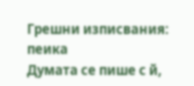Грешни изписвания: пеика
Думата се пише с й,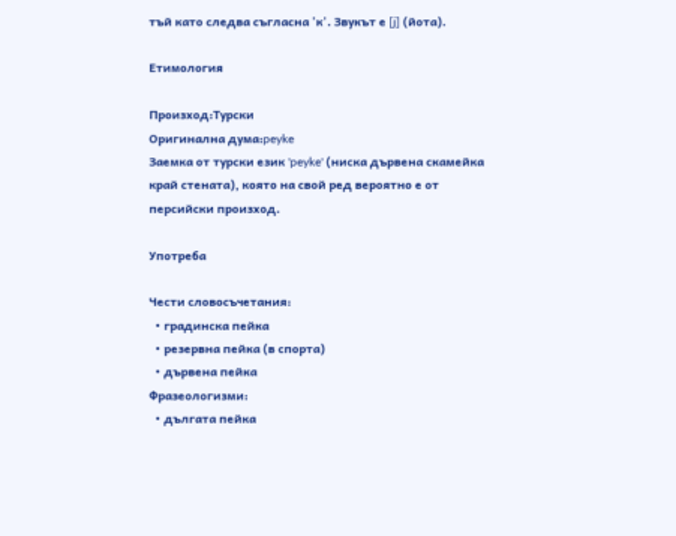тъй като следва съгласна 'к'. Звукът е [j] (йота).

Етимология

Произход:Турски
Оригинална дума:peyke
Заемка от турски език 'peyke' (ниска дървена скамейка край стената), която на свой ред вероятно е от персийски произход.

Употреба

Чести словосъчетания:
  • градинска пейка
  • резервна пейка (в спорта)
  • дървена пейка
Фразеологизми:
  • дългата пейка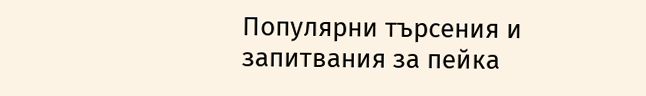Популярни търсения и запитвания за пейка